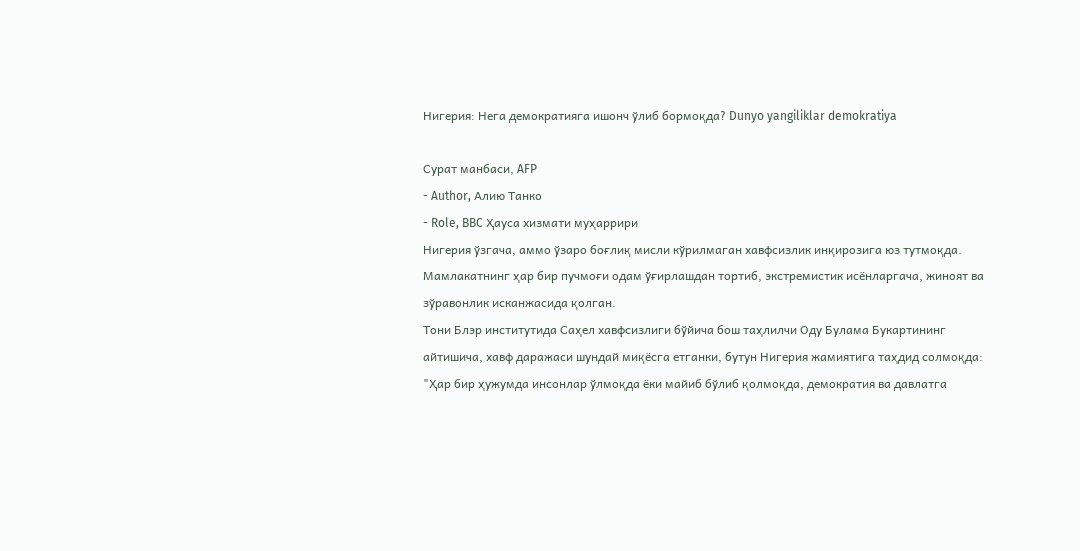Нигерия: Нега демократияга ишонч ўлиб бормоқда? Dunyo yangiliklar demokratiya

Сурат манбаси, AFP
- Author, Алию Танко
- Role, BBC Ҳауса хизмати муҳаррири
Нигерия ўзгача, аммо ўзаро боғлиқ мисли кўрилмаган хавфсизлик инқирозига юз тутмоқда. Мамлакатнинг ҳар бир пучмоғи одам ўғирлашдан тортиб, экстремистик исёнларгача, жиноят ва зўравонлик исканжасида қолган.
Тони Блэр институтида Саҳел хавфсизлиги бўйича бош таҳлилчи Оду Булама Букартининг айтишича, хавф даражаси шундай миқёсга етганки, бутун Нигерия жамиятига таҳдид солмоқда: "Ҳар бир ҳужумда инсонлар ўлмоқда ёки майиб бўлиб қолмоқда, демократия ва давлатга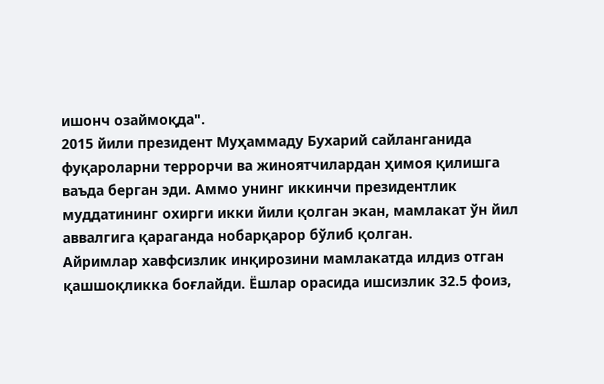ишонч озаймоқда".
2015 йили президент Муҳаммаду Бухарий сайланганида фуқароларни террорчи ва жиноятчилардан ҳимоя қилишга ваъда берган эди. Аммо унинг иккинчи президентлик муддатининг охирги икки йили қолган экан, мамлакат ўн йил аввалгига қараганда нобарқарор бўлиб қолган.
Айримлар хавфсизлик инқирозини мамлакатда илдиз отган қашшоқликка боғлайди. Ёшлар орасида ишсизлик 32.5 фоиз,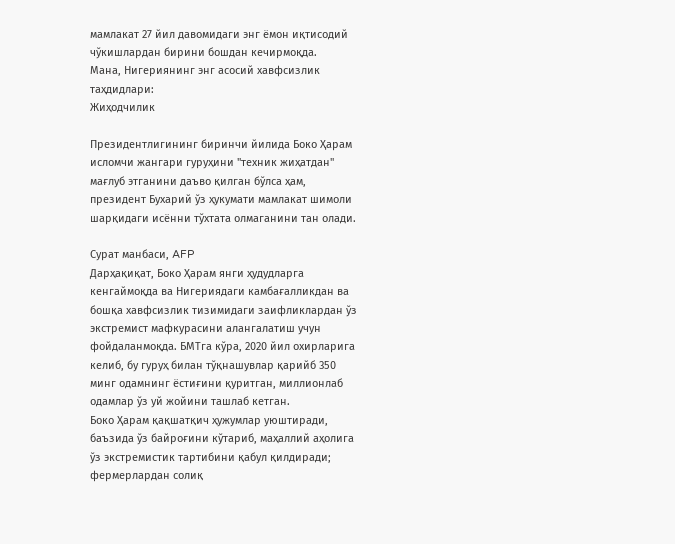мамлакат 27 йил давомидаги энг ёмон иқтисодий чўкишлардан бирини бошдан кечирмоқда.
Мана, Нигериянинг энг асосий хавфсизлик таҳдидлари:
Жиҳодчилик

Президентлигининг биринчи йилида Боко Ҳарам исломчи жангари гуруҳини "техник жиҳатдан" мағлуб этганини даъво қилган бўлса ҳам, президент Бухарий ўз ҳукумати мамлакат шимоли шарқидаги исённи тўхтата олмаганини тан олади.

Сурат манбаси, AFP
Дарҳақиқат, Боко Ҳарам янги ҳудудларга кенгаймоқда ва Нигериядаги камбағалликдан ва бошқа хавфсизлик тизимидаги заифликлардан ўз экстремист мафкурасини алангалатиш учун фойдаланмоқда. БМТга кўра, 2020 йил охирларига келиб, бу гуруҳ билан тўқнашувлар қарийб 350 минг одамнинг ёстиғини қуритган, миллионлаб одамлар ўз уй жойини ташлаб кетган.
Боко Ҳарам қақшатқич ҳужумлар уюштиради, баъзида ўз байроғини кўтариб, маҳаллий аҳолига ўз экстремистик тартибини қабул қилдиради; фермерлардан солиқ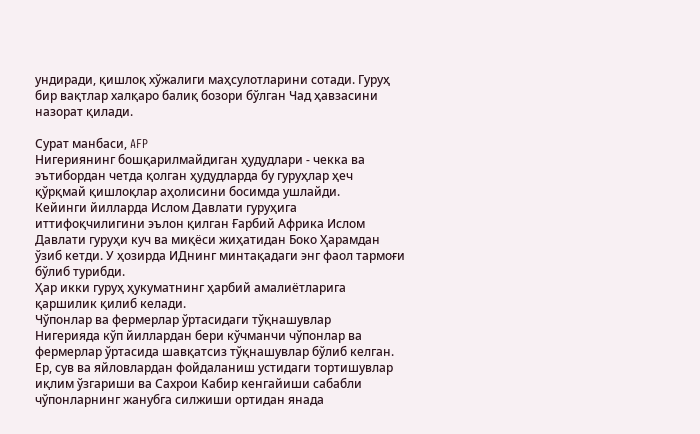ундиради, қишлоқ хўжалиги маҳсулотларини сотади. Гуруҳ бир вақтлар халқаро балиқ бозори бўлган Чад ҳавзасини назорат қилади.

Сурат манбаси, AFP
Нигериянинг бошқарилмайдиган ҳудудлари - чекка ва эътибордан четда қолган ҳудудларда бу гуруҳлар ҳеч қўрқмай қишлоқлар аҳолисини босимда ушлайди.
Кейинги йилларда Ислом Давлати гуруҳига иттифоқчилигини эълон қилган Ғарбий Африка Ислом Давлати гуруҳи куч ва миқёси жиҳатидан Боко Ҳарамдан ўзиб кетди. У ҳозирда ИДнинг минтақадаги энг фаол тармоғи бўлиб турибди.
Ҳар икки гуруҳ ҳукуматнинг ҳарбий амалиётларига қаршилик қилиб келади.
Чўпонлар ва фермерлар ўртасидаги тўқнашувлар
Нигерияда кўп йиллардан бери кўчманчи чўпонлар ва фермерлар ўртасида шавқатсиз тўқнашувлар бўлиб келган.
Ер, сув ва яйловлардан фойдаланиш устидаги тортишувлар иқлим ўзгариши ва Сахрои Кабир кенгайиши сабабли чўпонларнинг жанубга силжиши ортидан янада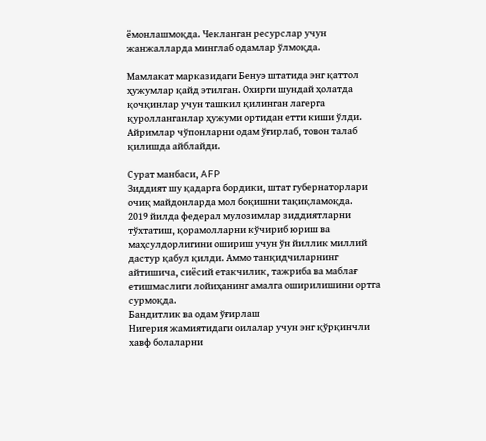ёмонлашмоқда. Чекланган ресурслар учун жанжалларда минглаб одамлар ўлмоқда.

Мамлакат марказидаги Бенуэ штатида энг қаттол ҳужумлар қайд этилган. Охирги шундай ҳолатда қочқинлар учун ташкил қилинган лагерга қуролланганлар ҳужуми ортидан етти киши ўлди. Айримлар чўпонларни одам ўғирлаб, товон талаб қилишда айблайди.

Сурат манбаси, AFP
Зиддият шу қадарга бордики, штат губернаторлари очиқ майдонларда мол боқишни тақиқламоқда.
2019 йилда федерал мулозимлар зиддиятларни тўхтатиш, қорамолларни кўчириб юриш ва маҳсулдорлигини ошириш учун ўн йиллик миллий дастур қабул қилди. Аммо танқидчиларнинг айтишича, сиёсий етакчилик, тажриба ва маблағ етишмаслиги лойиҳанинг амалга оширилишини ортга сурмоқда.
Бандитлик ва одам ўғирлаш
Нигерия жамиятидаги оилалар учун энг қўрқинчли хавф болаларни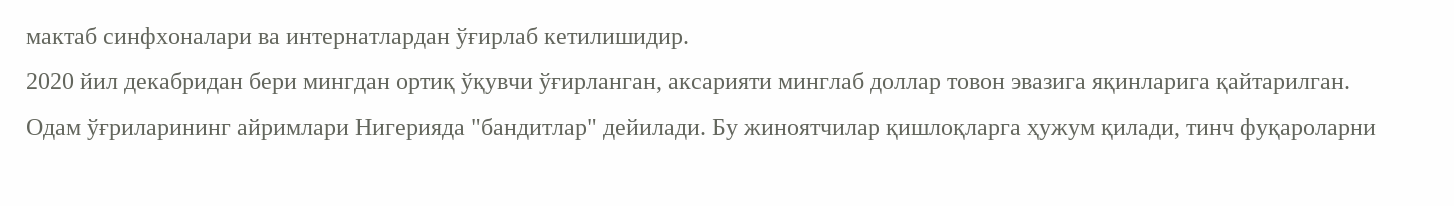мактаб синфхоналари ва интернатлардан ўғирлаб кетилишидир.
2020 йил декабридан бери мингдан ортиқ ўқувчи ўғирланган, аксарияти минглаб доллар товон эвазига яқинларига қайтарилган.
Одам ўғриларининг айримлари Нигерияда "бандитлар" дейилади. Бу жиноятчилар қишлоқларга ҳужум қилади, тинч фуқароларни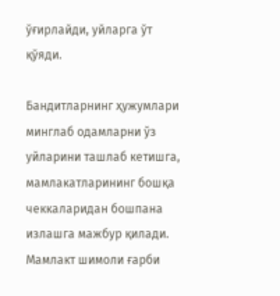ўғирлайди, уйларга ўт қўяди.

Бандитларнинг ҳужумлари минглаб одамларни ўз уйларини ташлаб кетишга, мамлакатларининг бошқа чеккаларидан бошпана излашга мажбур қилади.
Мамлакт шимоли ғарби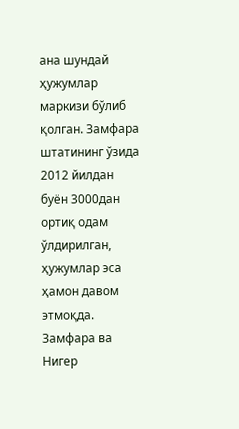ана шундай ҳужумлар маркизи бўлиб қолган. Замфара штатининг ўзида 2012 йилдан буён 3000дан ортиқ одам ўлдирилган, ҳужумлар эса ҳамон давом этмоқда. Замфара ва Нигер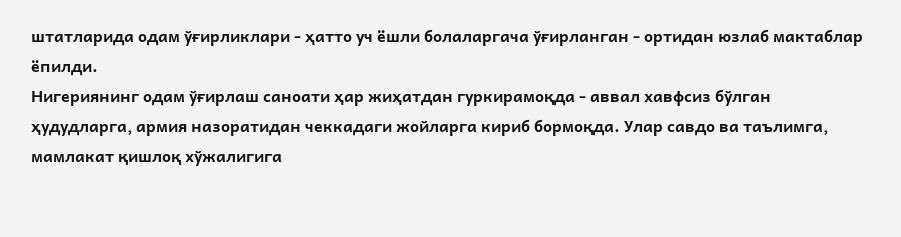штатларида одам ўғирликлари - ҳатто уч ёшли болаларгача ўғирланган - ортидан юзлаб мактаблар ёпилди.
Нигериянинг одам ўғирлаш саноати ҳар жиҳатдан гуркирамоқда - аввал хавфсиз бўлган ҳудудларга, армия назоратидан чеккадаги жойларга кириб бормоқда. Улар савдо ва таълимга, мамлакат қишлоқ хўжалигига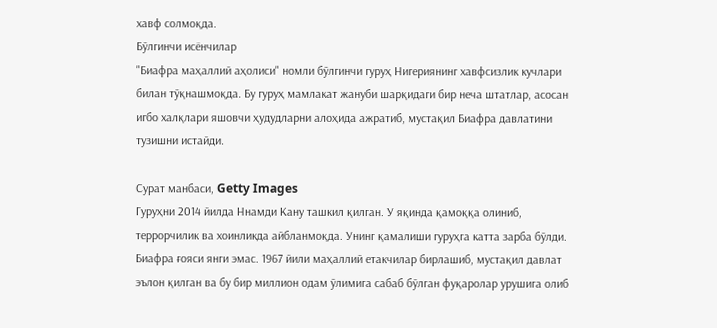хавф солмоқда.
Бўлгинчи исёнчилар
"Биафра маҳаллий аҳолиси" номли бўлгинчи гуруҳ Нигериянинг хавфсизлик кучлари билан тўқнашмоқда. Бу гуруҳ мамлакат жануби шарқидаги бир неча штатлар, асосан игбо халқлари яшовчи ҳудудларни алоҳида ажратиб, мустақил Биафра давлатини тузишни истайди.

Сурат манбаси, Getty Images
Гуруҳни 2014 йилда Ннамди Кану ташкил қилган. У яқинда қамоққа олиниб, террорчилик ва хоинликда айбланмоқда. Унинг қамалиши гуруҳга катта зарба бўлди.
Биафра ғояси янги эмас. 1967 йили маҳаллий етакчилар бирлашиб, мустақил давлат эълон қилган ва бу бир миллион одам ўлимига сабаб бўлган фуқаролар урушига олиб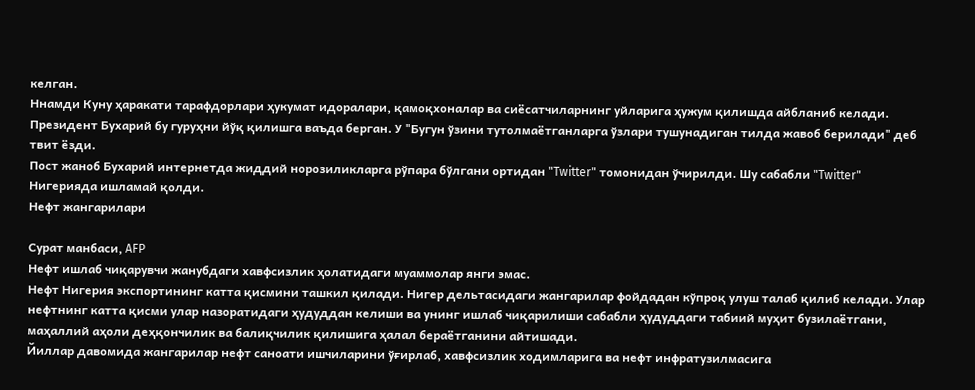келган.
Ннамди Куну ҳаракати тарафдорлари ҳукумат идоралари, қамоқхоналар ва сиёсатчиларнинг уйларига ҳужум қилишда айбланиб келади.
Президент Бухарий бу гуруҳни йўқ қилишга ваъда берган. У "Бугун ўзини тутолмаётганларга ўзлари тушунадиган тилда жавоб берилади" деб твит ёзди.
Пост жаноб Бухарий интернетда жиддий норозиликларга рўпара бўлгани ортидан "Twitter" томонидан ўчирилди. Шу сабабли "Twitter" Нигерияда ишламай қолди.
Нефт жангарилари

Сурат манбаси, AFP
Нефт ишлаб чиқарувчи жанубдаги хавфсизлик ҳолатидаги муаммолар янги эмас.
Нефт Нигерия экспортининг катта қисмини ташкил қилади. Нигер дельтасидаги жангарилар фойдадан кўпроқ улуш талаб қилиб келади. Улар нефтнинг катта қисми улар назоратидаги ҳудуддан келиши ва унинг ишлаб чиқарилиши сабабли ҳудуддаги табиий муҳит бузилаётгани, маҳаллий аҳоли деҳқончилик ва балиқчилик қилишига ҳалал бераётганини айтишади.
Йиллар давомида жангарилар нефт саноати ишчиларини ўғирлаб, хавфсизлик ходимларига ва нефт инфратузилмасига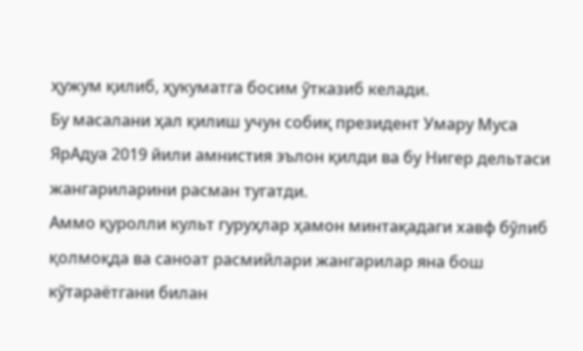ҳужум қилиб, ҳукуматга босим ўтказиб келади.
Бу масалани ҳал қилиш учун собиқ президент Умару Муса ЯрАдуа 2019 йили амнистия эълон қилди ва бу Нигер дельтаси жангариларини расман тугатди.
Аммо қуролли культ гуруҳлар ҳамон минтақадаги хавф бўлиб қолмоқда ва саноат расмийлари жангарилар яна бош кўтараётгани билан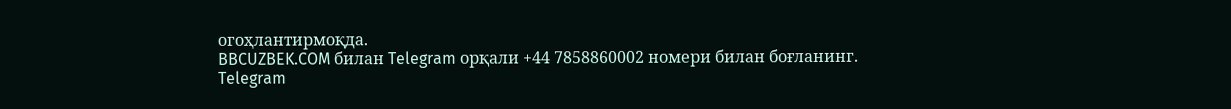огоҳлантирмоқда.
BBCUZBEK.COM билан Telegram орқали +44 7858860002 номери билан боғланинг.
Telegram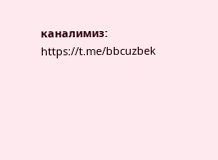каналимиз: https://t.me/bbcuzbek